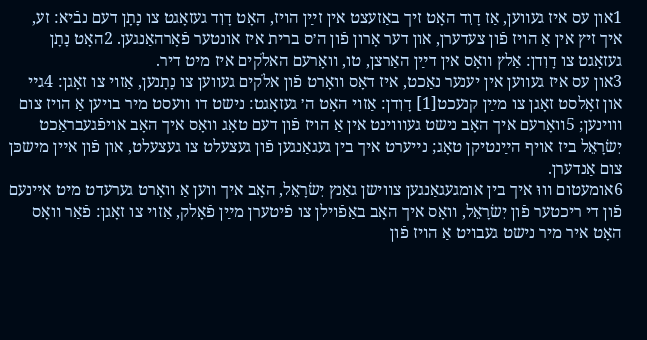1און עס איז געװען, אַז דָוִד האָט זיך באַזעצט אין זײַן הױז, האָט דָוִד געזאָגט צו נָתָן דעם נבֿיא: זע, איך זיץ אין אַ הױז פֿון צעדערן, און דער אָרון פֿון ה׳ס ברית איז אונטער פֿאָרהאַנגען. 2האָט נָתָן געזאָגט צו דָוִדן: אַלץ װאָס אין דײַן האַרצן, טו, װאָרעם האלֹקים איז מיט דיר.
3און עס איז געװען אין יענער נאַכט, איז דאָס װאָרט פֿון אלֹקים געװען צו נָתָנען, אַזױ צו זאָגן: 4גײ און זאָלסט זאָגן צו מײַן קנעכט[1] דָוִדן: אַזױ האָט ה׳ געזאָגט: נישט דו װעסט מיר בױען אַ הױז צום װױנען; 5װאָרעם איך האָב נישט געװױנט אין אַ הױז פֿון דעם טאָג װאָס איך האָב אױפֿגעבראַכט יִשׂרָאֵל ביז אױף הײַנטיקן טאָג; נײערט איך בין געגאַנגען פֿון געצעלט צו געצעלט, און פֿון אײן מישכּן צום אַנדערן.
6אומעטום װוּ איך בין אומגעגאַנגען צװישן גאַנץ יִשׂרָאֵל, האָב איך װען אַ װאָרט גערעדט מיט אײנעם פֿון די ריכטער פֿון יִשׂרָאֵל, װאָס איך האָב באַפֿױלן צו פֿיטערן מײַן פֿאָלק, אַזױ צו זאָגן: פֿאַר װאָס האָט איר מיר נישט געבױט אַ הױז פֿון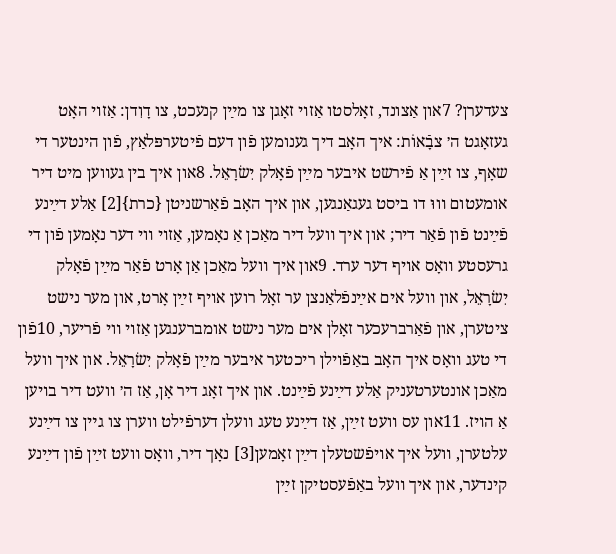צעדערן? 7און אַצונד, זאָלסטו אַזױ זאָגן צו מײַן קנעכט, צו דָוִדן: אַזױ האָט געזאָגט ה׳ צבָֿאוֹת: איך האָב דיך גענומען פֿון דעם פֿיטערפּלאַץ, פֿון הינטער די שאָף, צו זײַן אַ פֿירשט איבער מײַן פֿאָלק יִשׂרָאֵל. 8און איך בין געװען מיט דיר אומעטום װוּ דו ביסט געגאַנגען, און איך האָב פֿאַרשניטן {כרת}[2] אַלע דײַנע פֿײַנט פֿון פֿאַר דיר; און איך װעל דיר מאַכן אַ נאָמען, אַזױ װי דער נאָמען פֿון די גרעסטע װאָס אױף דער ערד. 9און איך װעל מאַכן אַן אָרט פֿאַר מײַן פֿאָלק יִשׂרָאֵל, און װעל אים אײַנפֿלאַנצן ער זאָל רוען אױף זײַן אָרט, און מער נישט ציטערן, און פֿאַרברעכער זאָלן אים מער נישט אומברענגען אַזױ װי פֿריער, 10פֿון די טעג װאָס איך האָב באַפֿױלן ריכטער איבער מײַן פֿאָלק יִשׂרָאֵל. און איך װעל מאַכן אונטערטעניק אַלע דײַנע פֿײַנט. און איך זאָג דיר אָן, אַז ה׳ װעט דיר בױען אַ הױז. 11און עס װעט זײַן, אַז דײַנע טעג װעלן דערפֿילט װערן צו גײן צו דײַנע עלטערן, װעל איך אױפֿשטעלן דײַן זאָמען[3] נאָך דיר, װאָס װעט זײַן פֿון דײַנע קינדער, און איך װעל באַפֿעסטיקן זײַן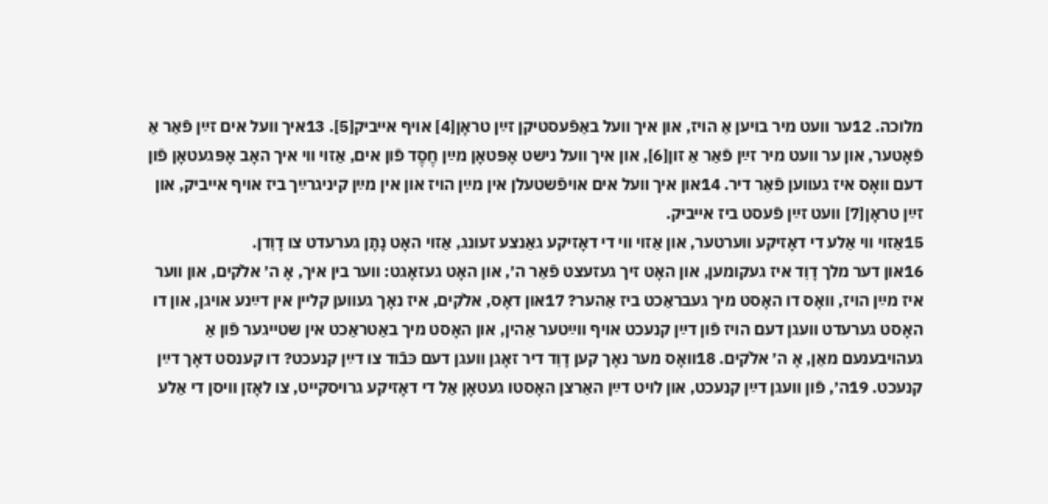מלוכה. 12ער װעט מיר בױען אַ הױז, און איך װעל באַפֿעסטיקן זײַן טראָן[4] אױף אײביק[5]. 13איך װעל אים זײַן פֿאַר אַ פֿאָטער, און ער װעט מיר זײַן פֿאַר אַ זון[6], און איך װעל נישט אָפּטאָן מײַן חֶסֶד פֿון אים, אַזױ װי איך האָב אָפּגעטאָן פֿון דעם װאָס איז געװען פֿאַר דיר. 14און איך װעל אים אױפֿשטעלן אין מײַן הױז און אין מײַן קיניגרײַך ביז אױף אײביק, און זײַן טראָן[7] װעט זײַן פֿעסט ביז אײביק.
15אַזױ װי אַלע די דאָזיקע װערטער, און אַזױ װי די דאָזיקע גאַנצע זעונג, אַזױ האָט נָתָן גערעדט צו דָוִדן.
16און דער מלך דָוִד איז געקומען, און האָט זיך געזעצט פֿאַר ה׳, און האָט געזאָגט: װער בין איך, אָ ה׳ אלֹקים, און װער איז מײַן הױז, װאָס דו האָסט מיך געבראַכט ביז אַהער? 17און דאָס, אלֹקים, איז נאָך געװען קלײן אין דײַנע אױגן, און דו האָסט גערעדט װעגן דעם הױז פֿון דײַן קנעכט אױף װײַטער אַהין, און האָסט מיך באַטראַכט אין שטײגער פֿון אַ געהױבענעם מאַן, אָ ה׳ אלֹקים. 18װאָס מער נאָך קען דָוִד דיר זאָגן װעגן דעם כּבֿוד צו דײַן קנעכט? דו קענסט דאָך דײַן קנעכט. 19ה׳, פֿון װעגן דײַן קנעכט, און לױט דײַן האַרצן האָסטו געטאָן אַל די דאָזיקע גרױסקײט, צו לאָזן װיסן די אַלע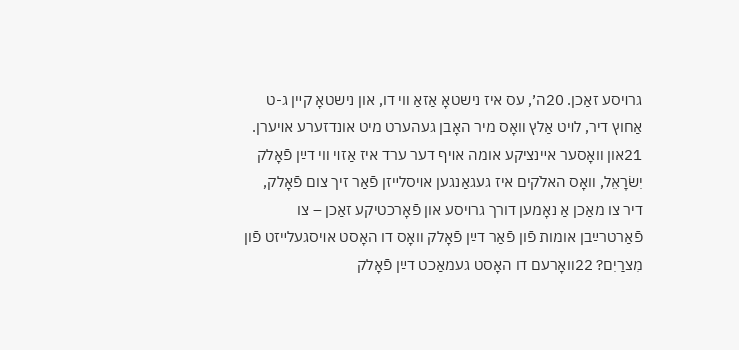גרױסע זאַכן. 20ה׳, עס איז נישטאָ אַזאַ װי דו, און נישטאָ קײן ג-ט אַחוץ דיר, לױט אַלץ װאָס מיר האָבן געהערט מיט אונדזערע אױערן.
21און װאָסער אײנציקע אומה אױף דער ערד איז אַזױ װי דײַן פֿאָלק יִשׂרָאֵל, װאָס האלֹקים איז געגאַנגען אױסלײזן פֿאַר זיך צום פֿאָלק, דיר צו מאַכן אַ נאָמען דורך גרױסע און פֿאָרכטיקע זאַכן – צו פֿאַרטרײַבן אומות פֿון פֿאַר דײַן פֿאָלק װאָס דו האָסט אױסגעלײזט פֿון מִצרַיִם? 22װאָרעם דו האָסט געמאַכט דײַן פֿאָלק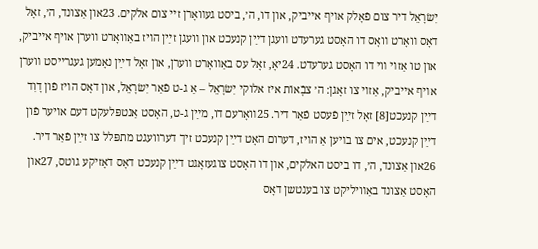יִשׂרָאֵל דיר צום פֿאָלק אױף אײביק, און דו, ה׳, ביסט געװאָרן זײ צום אלֹקים. 23און אַצונד, ה׳, זאָל דאָס װאָרט װאָס דו האָסט גערעדט װעגן דײַן קנעכט און װעגן זײַן הױז באַװאָרט װערן אױף אײביק, און טו אַזױ װי דו האָסט גערעדט. 24יאָ, זאָל עס באַװאָרט װערן, און זאָל דײַן נאָמען געגרײסט װערן אױף אײביק, אַזױ צו זאָגן: ה׳ צבָֿאוֹת איז אלוקי יִשׂרָאֵל – אַ ג-ט פֿאַר יִשׂרָאֵל, און דאָס הױז פֿון דָוִד דײַן קנעכט[8] זאָל זײַן פֿעסט פֿאַר דיר. 25װאָרעם דו, מײַן ג-ט, האָסט אַנטפּלעקט דעם אױער פֿון דײַן קנעכט, אים צו בױען אַ הױז, דערום האָט דײַן קנעכט זיך דערװעגט מתפּלל צו זײַן פֿאַר דיר. 26און אַצונד, ה׳, דו ביסט האלֹקים, און דו האָסט צוגעזאָגט דײַן קנעכט דאָס דאָזיקע גוטס, 27און האָסט אַצונד באַװיליקט צו בענטשן דאָס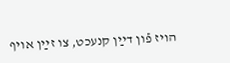הױז פֿון דײַן קנעכט, צו זײַן אױף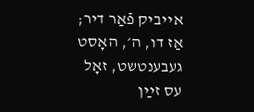אײביק פֿאַר דיר; אַז דו, ה׳, האָסט געבענטשט, זאָל עס זײַן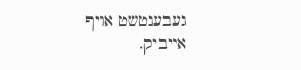געבענטשט אױף אײביק.